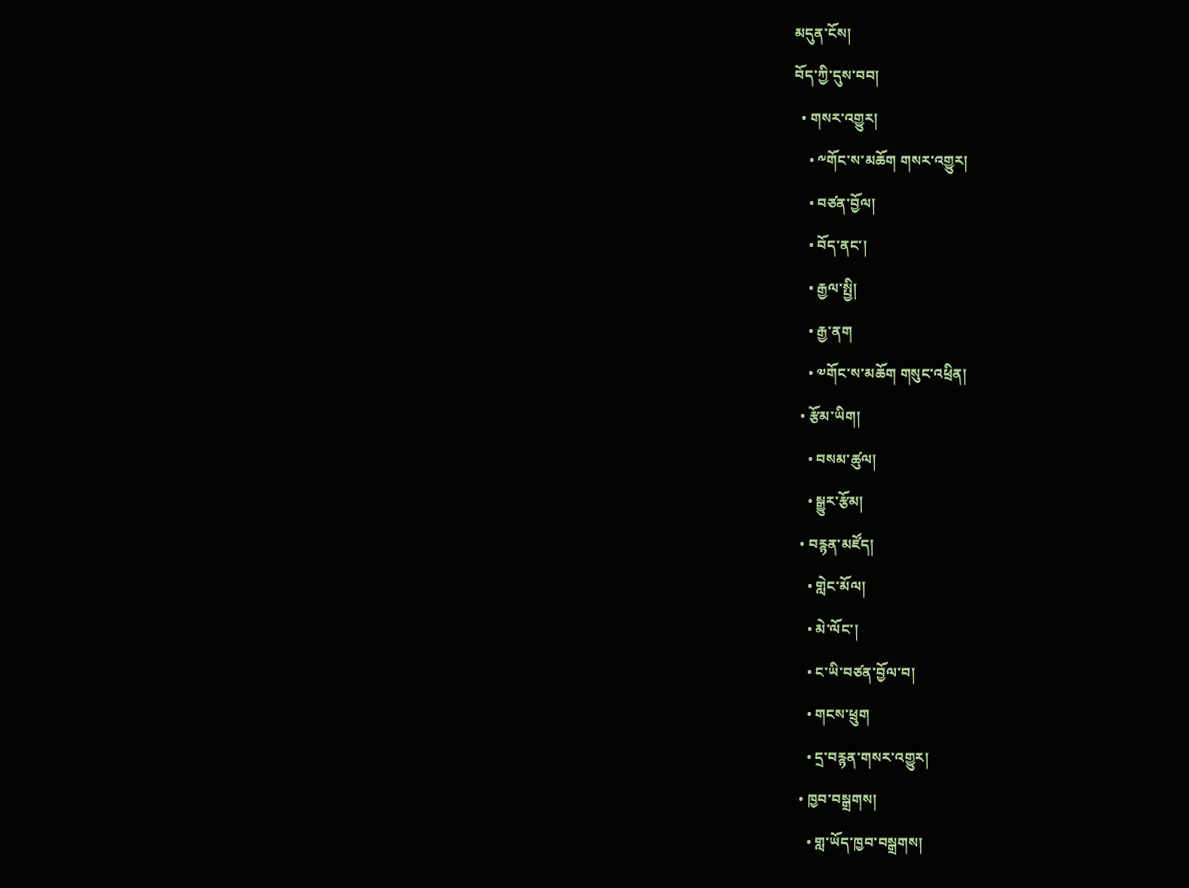མདུན་ངོས།
བོད་ཀྱི་དུས་བབ།
  • གསར་འགྱུར།
    • ༸གོང་ས་མཆོག གསར་འགྱུར།
    • བཙན་བྱོལ།
    • བོད་ནང་།
    • རྒྱལ་སྤྱི།
    • རྒྱ་ནག
    • ༧གོང་ས་མཆོག གསུང་འཕྲིན།
  • རྩོམ་ཡིག།
    • བསམ་ཚུལ།
    • སྒྱུར་རྩོམ།
  • བརྙན་མཛོད།
    • གླེང་མོལ།
    • མེ་ལོང་།
    • ང་ཡི་བཙན་བྱོལ་བ།
    • གངས་ཕྲུག
    • དྲ་བརྙན་གསར་འགྱུར།
  • ཁྱབ་བསྒྲགས།
    • གླ་ཡོད་ཁྱབ་བསྒྲགས།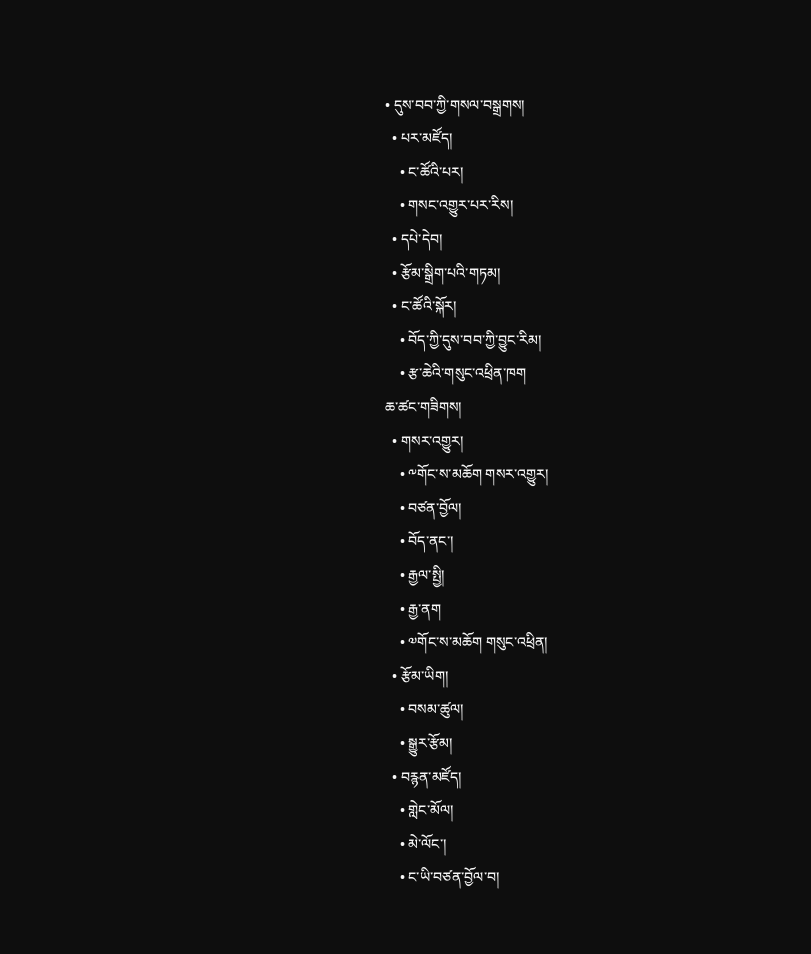• དུས་བབ་ཀྱི་གསལ་བསྒྲགས།
  • པར་མཛོད།
    • ང་ཚོའི་པར།
    • གསང་འགྱུར་པར་རིས།
  • དཔེ་དེབ།
  • རྩོམ་སྒྲིག་པའི་གཏམ།
  • ང་ཚོའི་སྐོར།
    • བོད་ཀྱི་དུས་བབ་ཀྱི་བྱུང་རིམ།
    • རྩ་ཆེའི་གསུང་འཕྲིན་ཁག
ཆ་ཚང་གཟིགས།
  • གསར་འགྱུར།
    • ༸གོང་ས་མཆོག གསར་འགྱུར།
    • བཙན་བྱོལ།
    • བོད་ནང་།
    • རྒྱལ་སྤྱི།
    • རྒྱ་ནག
    • ༧གོང་ས་མཆོག གསུང་འཕྲིན།
  • རྩོམ་ཡིག།
    • བསམ་ཚུལ།
    • སྒྱུར་རྩོམ།
  • བརྙན་མཛོད།
    • གླེང་མོལ།
    • མེ་ལོང་།
    • ང་ཡི་བཙན་བྱོལ་བ།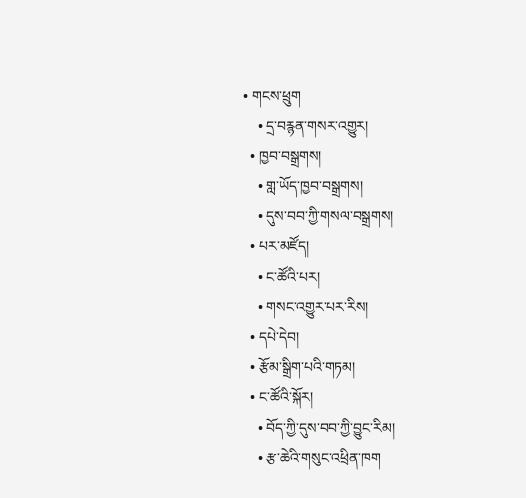• གངས་ཕྲུག
    • དྲ་བརྙན་གསར་འགྱུར།
  • ཁྱབ་བསྒྲགས།
    • གླ་ཡོད་ཁྱབ་བསྒྲགས།
    • དུས་བབ་ཀྱི་གསལ་བསྒྲགས།
  • པར་མཛོད།
    • ང་ཚོའི་པར།
    • གསང་འགྱུར་པར་རིས།
  • དཔེ་དེབ།
  • རྩོམ་སྒྲིག་པའི་གཏམ།
  • ང་ཚོའི་སྐོར།
    • བོད་ཀྱི་དུས་བབ་ཀྱི་བྱུང་རིམ།
    • རྩ་ཆེའི་གསུང་འཕྲིན་ཁག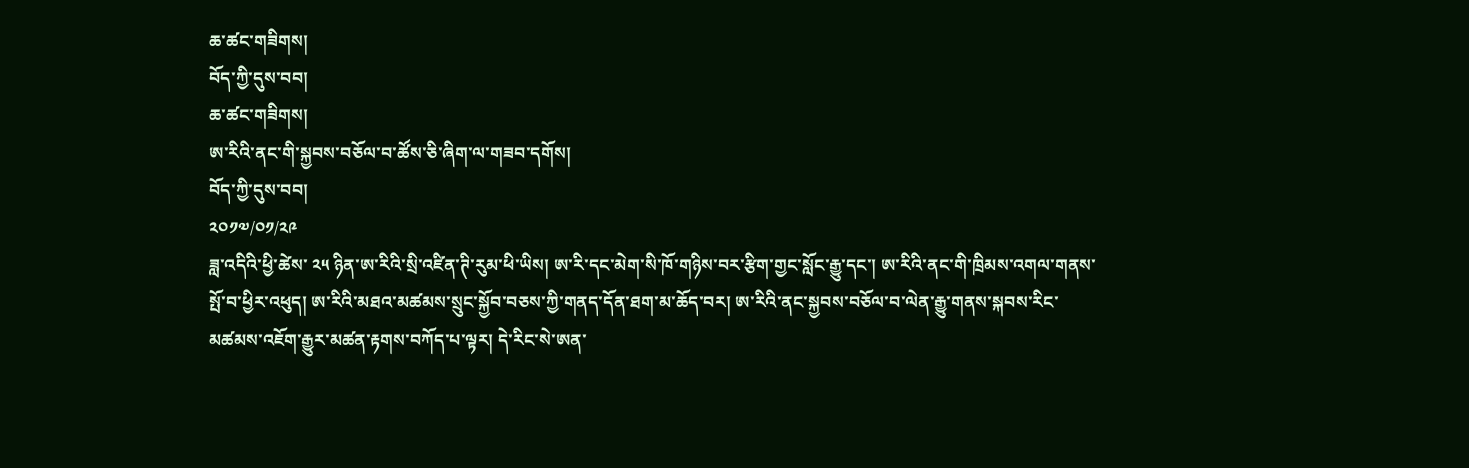ཆ་ཚང་གཟིགས།
བོད་ཀྱི་དུས་བབ།
ཆ་ཚང་གཟིགས།
ཨ་རིའི་ནང་གི་སྐྱབས་བཅོལ་བ་ཚོས་ཅི་ཞིག་ལ་གཟབ་དགོས།
བོད་ཀྱི་དུས་བབ།
༢༠༡༧/༠༡/༢༩
ཟླ་འདིའི་ཕྱི་ཚེས་ ༢༥ ཉིན་ཨ་རིའི་སྲི་འཛིན་ཊི་རུམ་ཕི་ཡིས། ཨ་རི་དང་མེག་སི་ཁོ་གཉིས་བར་རྩིག་གྱང་སློང་རྒྱུ་དང་། ཨ་རིའི་ནང་གི་ཁྲིམས་འགལ་གནས་སྤོ་བ་ཕྱིར་འཕུད། ཨ་རིའི་མཐའ་མཚམས་སྲུང་སྐྱོབ་བཅས་ཀྱི་གནད་དོན་ཐག་མ་ཆོད་བར། ཨ་རིའི་ནང་སྐྱབས་བཅོལ་བ་ལེན་རྒྱུ་གནས་སྐབས་རིང་མཚམས་འཇོག་རྒྱུར་མཚན་རྟགས་བཀོད་པ་ལྟར། དེ་རིང་སེ་ཨན་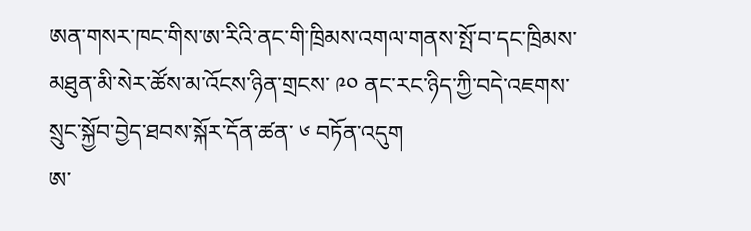ཨན་གསར་ཁང་གིས་ཨ་རིའི་ནང་གི་ཁྲིམས་འགལ་གནས་སྤོ་བ་དང་ཁྲིམས་མཐུན་མི་སེར་ཚོས་མ་འོངས་ཉིན་གྲངས་ ༩༠ ནང་རང་ཉིད་ཀྱི་བདེ་འཇགས་སྲུང་སྐྱོབ་བྱེད་ཐབས་སྐོར་དོན་ཚན་ ༦ བཏོན་འདུག
ཨ་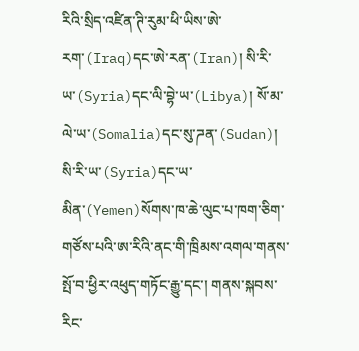རིའི་སྲིད་འཛིན་ཊི་རུམ་ཕི་ཡིས་ཨེ་རག་(Iraq)དང་ཨེ་རན་(Iran)། སི་རི་ཡ་(Syria)དང་ལི་བྷེ་ཡ་(Libya)། སོ་མ་ལེ་ཡ་(Somalia)དང་སུ་ཌན་(Sudan)། སི་རི་ཡ་(Syria)དང་ཡ་མིན་(Yemen)སོགས་ཁ་ཆེ་ལུང་པ་ཁག་ཅིག་གཙོས་པའི་ཨ་རིའི་ནང་གི་ཁྲིམས་འགལ་གནས་སྤོ་བ་ཕྱིར་འཕུད་གཏོང་རྒྱུ་དང་། གནས་སྐབས་རིང་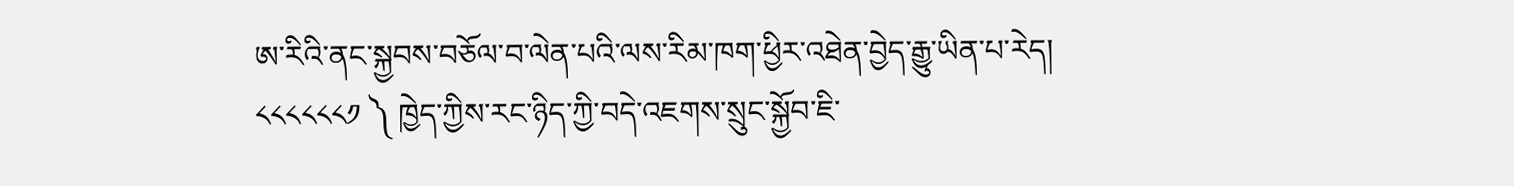ཨ་རིའི་ནང་སྐྱབས་བཅོལ་བ་ལེན་པའི་ལས་རིམ་ཁག་ཕྱིར་འཐེན་བྱེད་རྒྱུ་ཡིན་པ་རེད།
༨༨༨༨༨༨༡ ༽ ཁྱེད་ཀྱིས་རང་ཉིད་ཀྱི་བདེ་འཇགས་སྲུང་སྐྱོབ་ཇི་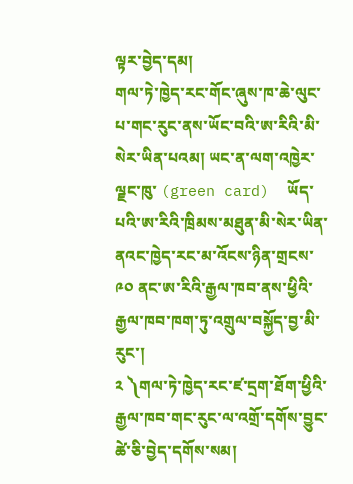ལྟར་བྱེད་དམ།
གལ་ཏེ་ཁྱེད་རང་གོང་ཞུས་ཁ་ཆེ་ལུང་པ་གང་རུང་ནས་ཡོང་བའི་ཨ་རིའི་མི་སེར་ཡིན་པའམ། ཡང་ན་ལག་འཁྱེར་ལྗང་ཁུ་ (green card)  ཡོད་པའི་ཨ་རིའི་ཁྲིམས་མཐུན་མི་སེར་ཡིན་ནའང་ཁྱེད་རང་མ་འོངས་ཉིན་གྲངས་ ༩༠ ནང་ཨ་རིའི་རྒྱལ་ཁབ་ནས་ཕྱིའི་རྒྱལ་ཁབ་ཁག་ཏུ་འགྲུལ་བསྐྱོད་བྱ་མི་རུང་།
༢ ༽གལ་ཏེ་ཁྱེད་རང་ཛ་དྲག་ཐོག་ཕྱིའི་རྒྱལ་ཁབ་གང་རུང་ལ་འགྲོ་དགོས་བྱུང་ཚེ་ཅི་བྱེད་དགོས་སམ།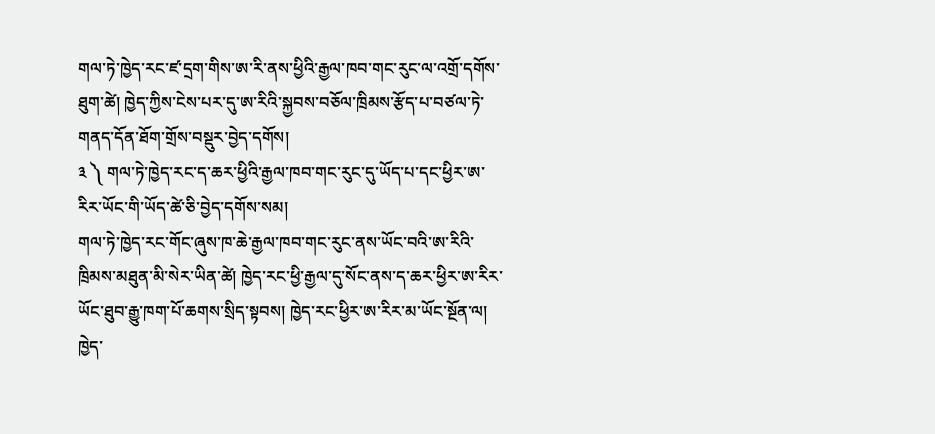གལ་ཏེ་ཁྱེད་རང་ཛ་དྲག་གིས་ཨ་རི་ནས་ཕྱིའི་རྒྱལ་ཁབ་གང་རུང་ལ་འགྲོ་དགོས་ཐུག་ཚེ། ཁྱེད་ཀྱིས་ངེས་པར་དུ་ཨ་རིའི་སྐྱབས་བཅོལ་ཁྲིམས་རྩོད་པ་བཙལ་ཏེ་གནད་དོན་ཐོག་གྲོས་བསྡུར་བྱེད་དགོས།
༣ ༽ གལ་ཏེ་ཁྱེད་རང་ད་ཆར་ཕྱིའི་རྒྱལ་ཁབ་གང་རུང་དུ་ཡོད་པ་དང་ཕྱིར་ཨ་རིར་ཡོང་གི་ཡོད་ཚེ་ཅི་བྱེད་དགོས་སམ།
གལ་ཏེ་ཁྱེད་རང་གོང་ཞུས་ཁ་ཆེ་རྒྱལ་ཁབ་གང་རུང་ནས་ཡོང་བའི་ཨ་རིའི་ཁྲིམས་མཐུན་མི་སེར་ཡིན་ཚེ། ཁྱེད་རང་ཕྱི་རྒྱལ་དུ་སོང་ནས་ད་ཆར་ཕྱིར་ཨ་རིར་ཡོང་ཐུབ་རྒྱུ་ཁག་པོ་ཆགས་སྲིད་སྟབས། ཁྱེད་རང་ཕྱིར་ཨ་རིར་མ་ཡོང་སྔོན་ལ། ཁྱེད་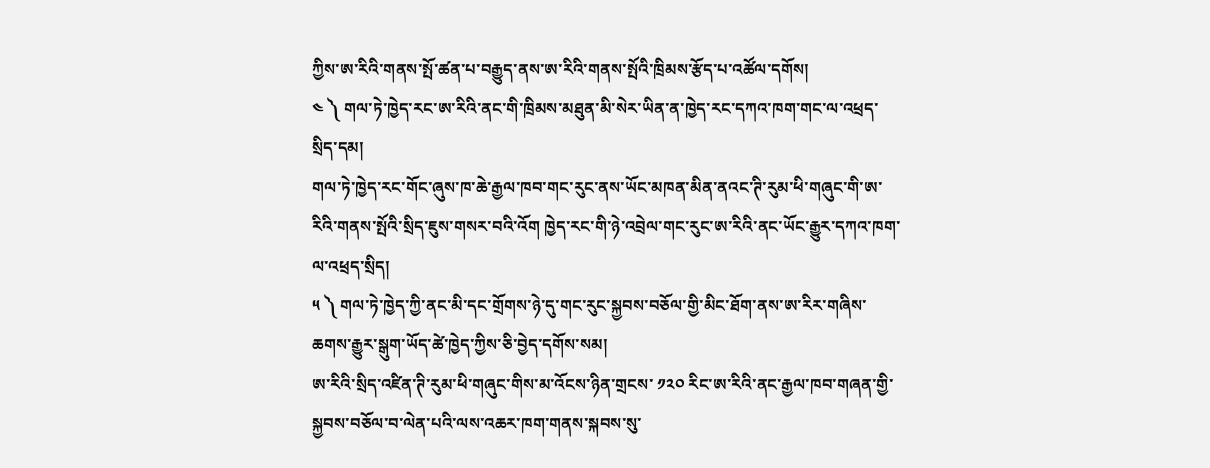ཀྱིས་ཨ་རིའི་གནས་སྤོ་ཚན་པ་བརྒྱུད་ནས་ཨ་རིའི་གནས་སྤོའི་ཁྲིམས་རྩོད་པ་འཚོལ་དགོས།
༤ ༽ གལ་ཏེ་ཁྱེད་རང་ཨ་རིའི་ནང་གི་ཁྲིམས་མཐུན་མི་སེར་ཡིན་ན་ཁྱེད་རང་དཀའ་ཁག་གང་ལ་འཕྲད་སྲིད་དམ།
གལ་ཏེ་ཁྱེད་རང་གོང་ཞུས་ཁ་ཆེ་རྒྱལ་ཁབ་གང་རུང་ནས་ཡོང་མཁན་མིན་ནའང་ཊི་རུམ་ཕི་གཞུང་གི་ཨ་རིའི་གནས་སྤོའི་སྲིད་ཇུས་གསར་བའི་འོག ཁྱེད་རང་གི་ཉེ་འབྲེལ་གང་རུང་ཨ་རིའི་ནང་ཡོང་རྒྱུར་དཀའ་ཁག་ལ་འཕྲད་སྲིད།
༥ ༽ གལ་ཏེ་ཁྱེད་ཀྱི་ནང་མི་དང་གྲོགས་ཉེ་དུ་གང་རུང་སྐྱབས་བཅོལ་གྱི་མིང་ཐོག་ནས་ཨ་རིར་གཞིས་ཆགས་རྒྱུར་སྒུག་ཡོད་ཚེ་ཁྱེད་ཀྱིས་ཅི་བྱེད་དགོས་སམ།
ཨ་རིའི་སྲིད་འཛིན་ཊི་རུམ་ཕི་གཞུང་གིས་མ་འོངས་ཉིན་གྲངས་ ༡༢༠ རིང་ཨ་རིའི་ནང་རྒྱལ་ཁབ་གཞན་གྱི་སྐྱབས་བཅོལ་བ་ལེན་པའི་ལས་འཆར་ཁག་གནས་སྐབས་སུ་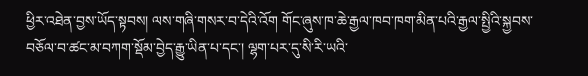ཕྱིར་འཐེན་བྱས་ཡོད་སྟབས། ལས་གཞི་གསར་བ་དེའི་འོག གོང་ཞུས་ཁ་ཆེ་རྒྱལ་ཁབ་ཁག་མིན་པའི་རྒྱལ་སྤྱིའི་སྐྱབས་བཅོལ་བ་ཚང་མ་བཀག་སྡོམ་བྱེད་རྒྱུ་ཡིན་པ་དང་། ལྷག་པར་དུ་སི་རི་ཡའི་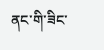ནང་གི་ཟིང་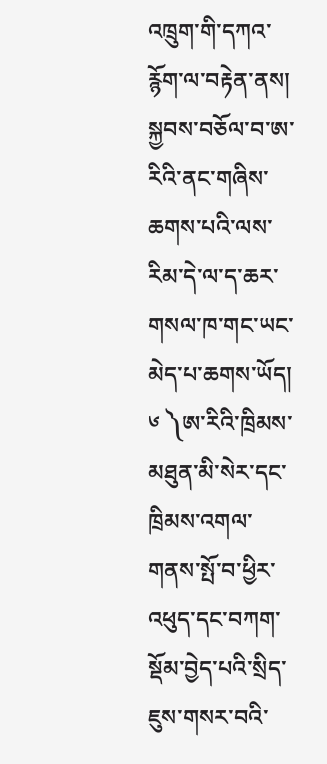འཁྲུག་གི་དཀའ་རྙོག་ལ་བརྟེན་ནས། སྐྱབས་བཅོལ་བ་ཨ་རིའི་ནང་གཞིས་ཆགས་པའི་ལས་རིམ་དེ་ལ་ད་ཆར་གསལ་ཁ་གང་ཡང་མེད་པ་ཆགས་ཡོད།
༦ ༽ཨ་རིའི་ཁྲིམས་མཐུན་མི་སེར་དང་ཁྲིམས་འགལ་གནས་སྤོ་བ་ཕྱིར་འཕུད་དང་བཀག་སྡོམ་བྱེད་པའི་སྲིད་ཇུས་གསར་བའི་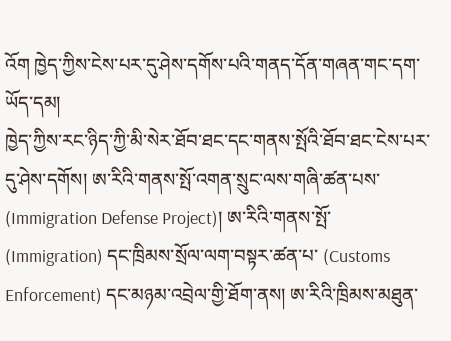འོག ཁྱེད་ཀྱིས་ངེས་པར་དུ་ཤེས་དགོས་པའི་གནད་དོན་གཞན་གང་དག་ཡོད་དམ།
ཁྱེད་ཀྱིས་རང་ཉིད་ཀྱི་མི་སེར་ཐོབ་ཐང་དང་གནས་སྤོའི་ཐོབ་ཐང་ངེས་པར་དུ་ཤེས་དགོས། ཨ་རིའི་གནས་སྤོ་འགན་སྲུང་ལས་གཞི་ཚན་པས་ (Immigration Defense Project)། ཨ་རིའི་གནས་སྤོ་ (Immigration) དང་ཁྲིམས་སྲོལ་ལག་བསྟར་ཚན་པ་ (Customs Enforcement) དང་མཉམ་འབྲེལ་གྱི་ཐོག་ནས། ཨ་རིའི་ཁྲིམས་མཐུན་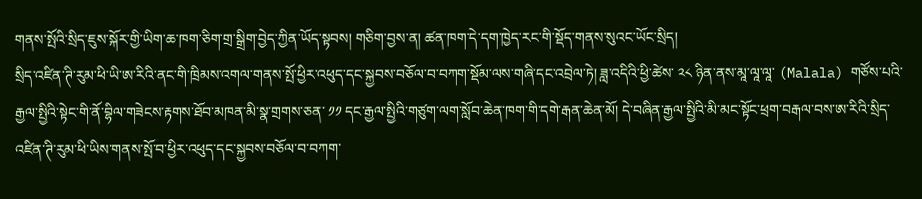གནས་སྤོའི་སྲིད་ཇུས་སྐོར་གྱི་ཡིག་ཆ་ཁག་ཅིག་གྲ་སྒྲིག་བྱེད་ཀྱིན་ཡོད་སྟབས། གཅིག་བྱས་ན། ཚན་ཁག་དེ་དག་ཁྱེད་རང་གི་སྡོད་གནས་སུའང་ཡོང་སྲིད།
སྲིད་འཛིན་ཊི་རུམ་ཕི་ཡི་ཨ་རིའི་ནང་གི་ཁྲིམས་འགལ་གནས་སྤོ་ཕྱིར་འཕུད་དང་སྐྱབས་བཅོལ་བ་བཀག་སྡོམ་ལས་གཞི་དང་འབྲེལ་ཏེ། ཟླ་འདིའི་ཕྱི་ཚེས་ ༢༨ ཉིན་ནས་མཱ་ལཱ་ལཱ་ (Malala) གཙོས་པའི་རྒྱལ་སྤྱིའི་སྟེང་གི་ནོ་བྷིལ་གཟེངས་རྟགས་ཐོབ་མཁན་མི་སྣ་གྲགས་ཅན་ ༡༡ དང་རྒྱལ་སྤྱིའི་གཙུག་ལག་སློབ་ཆེན་ཁག་གི་དགེ་རྒན་ཆེན་མོ། དེ་བཞིན་རྒྱལ་སྤྱིའི་མི་མང་སྟོང་ཕྲག་བརྒལ་བས་ཨ་རིའི་སྲིད་འཛིན་ཊི་རུམ་ཕི་ཡིས་གནས་སྤོ་བ་ཕྱིར་འཕུད་དང་སྐྱབས་བཅོལ་བ་བཀག་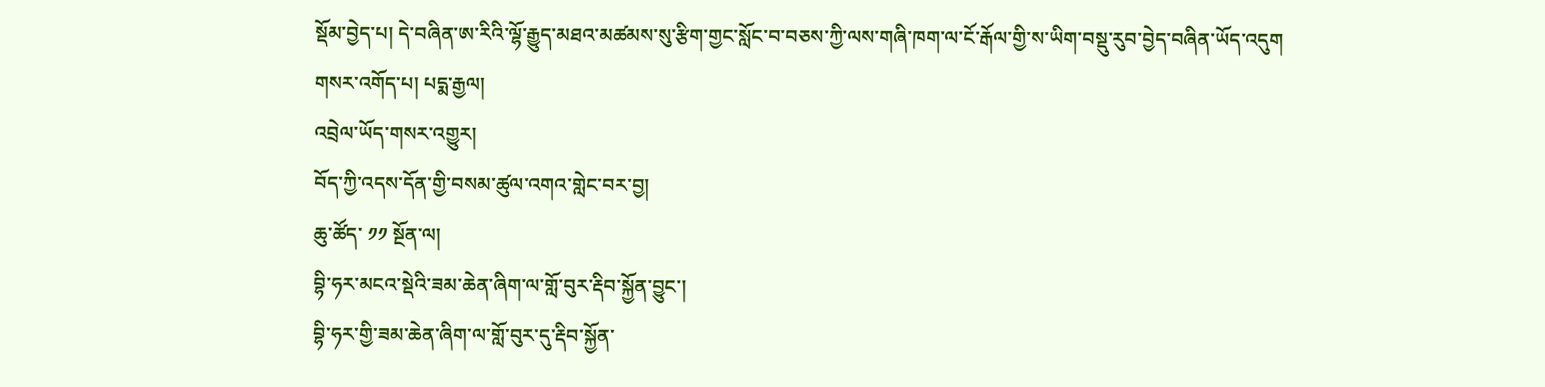སྡོམ་བྱེད་པ། དེ་བཞིན་ཨ་རིའི་ལྷོ་རྒྱུད་མཐའ་མཚམས་སུ་རྩིག་གྱང་སློང་བ་བཅས་ཀྱི་ལས་གཞི་ཁག་ལ་ངོ་རྒོལ་གྱི་ས་ཡིག་བསྡུ་རུབ་བྱེད་བཞིན་ཡོད་འདུག
གསར་འགོད་པ། པདྨ་རྒྱལ།
འབྲེལ་ཡོད་གསར་འགྱུར།
བོད་ཀྱི་འདས་དོན་གྱི་བསམ་ཚུལ་འགའ་གླེང་བར་བྱ།
ཆུ་ཚོད་ ༡༡ སྔོན་ལ།
བྷི་ཧར་མངའ་སྡེའི་ཟམ་ཆེན་ཞིག་ལ་གློ་བུར་རྡིབ་སྐྱོན་བྱུང་།
བྷི་ཧར་གྱི་ཟམ་ཆེན་ཞིག་ལ་གློ་བུར་དུ་རྡིབ་སྐྱོན་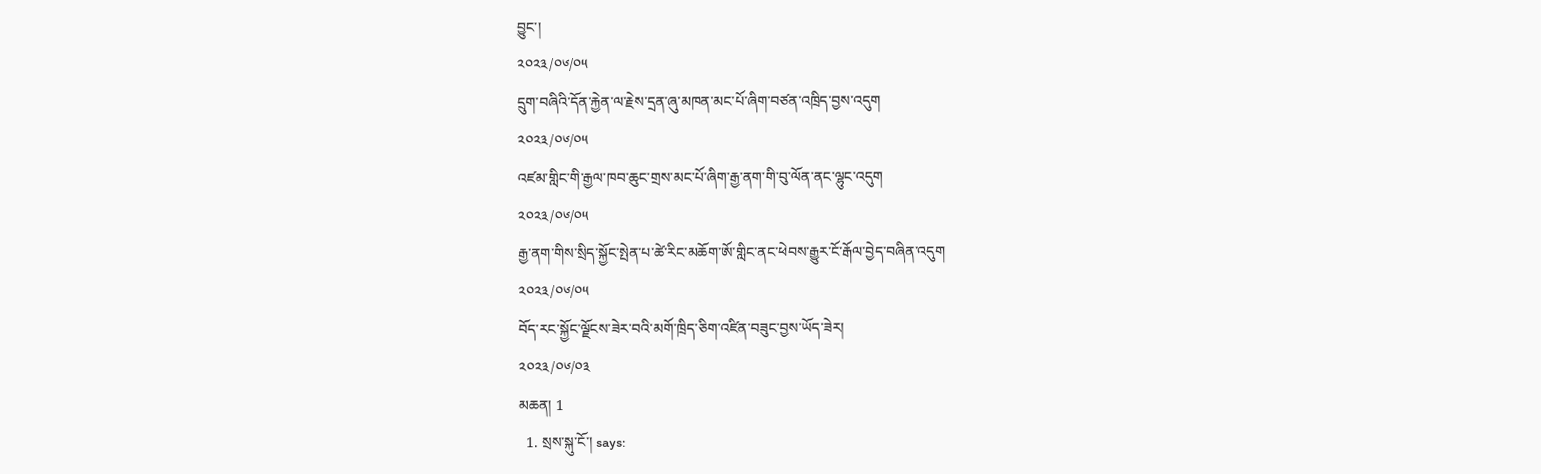བྱུང་།
༢༠༢༣/༠༦/༠༥
དྲུག་བཞིའི་དོན་རྐྱེན་ལ་རྗེས་དྲན་ཞུ་མཁན་མང་པོ་ཞིག་བཙན་འཁྲིད་བྱས་འདུག
༢༠༢༣/༠༦/༠༥
འཛམ་གླིང་གི་རྒྱལ་ཁབ་ཆུང་གྲས་མང་པོ་ཞིག་རྒྱ་ནག་གི་བུ་ལོན་ནང་ལྷུང་འདུག
༢༠༢༣/༠༦/༠༥
རྒྱ་ནག་གིས་སྲིད་སྐྱོང་སྤེན་པ་ཚེ་རིང་མཆོག་ཨོ་གླིང་ནང་ཕེབས་རྒྱུར་ངོ་རྒོལ་བྱེད་བཞིན་འདུག
༢༠༢༣/༠༦/༠༥
བོད་རང་སྐྱོང་ལྗོངས་ཟེར་བའི་མགོ་ཁྲིད་ཅིག་འཛིན་བཟུང་བྱས་ཡོད་ཟེར།
༢༠༢༣/༠༦/༠༣
མཆན། 1
  1. སྲས་སྐུ་ངོ་། says: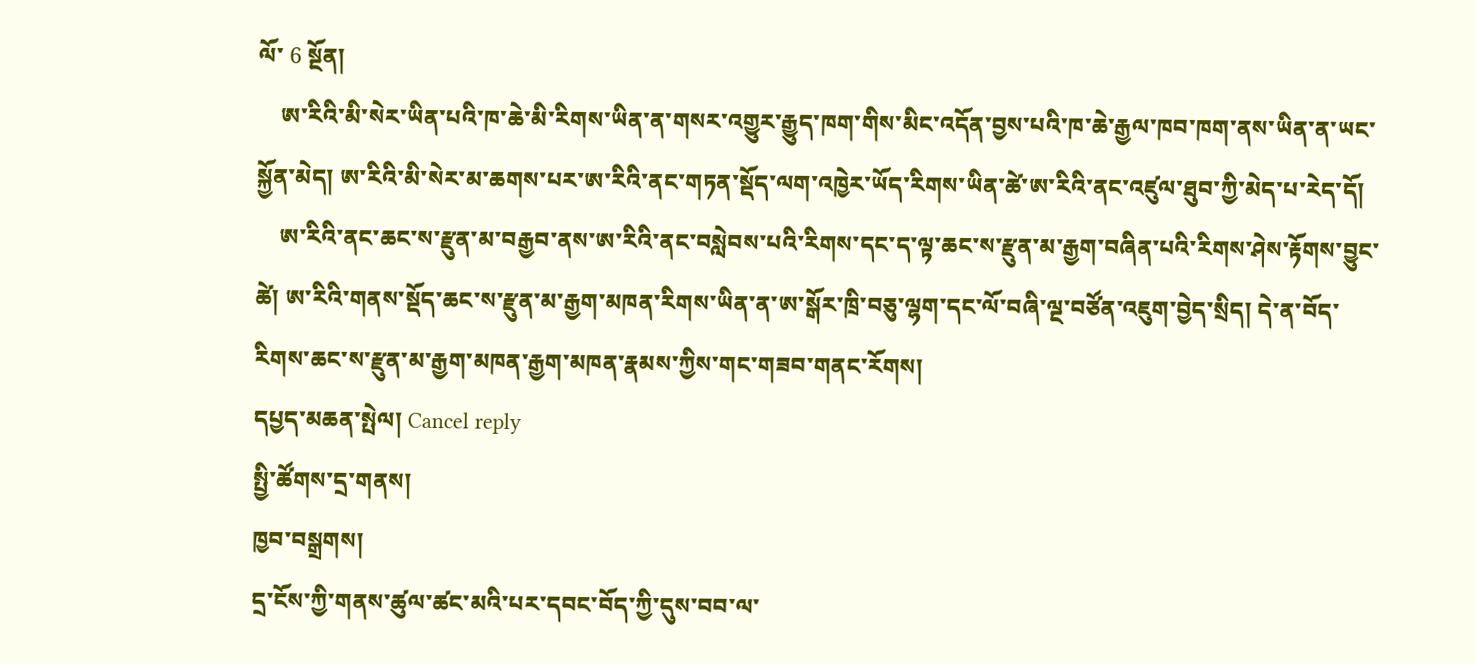ལོ་ 6 སྔོན།
    ཨ་རིའི་མི་སེར་ཡིན་པའི་ཁ་ཆེ་མི་རིགས་ཡིན་ན་གསར་འགྱུར་རྒྱུད་ཁག་གིས་མིང་འདོན་བྱས་པའི་ཁ་ཆེ་རྒྱལ་ཁབ་ཁག་ནས་ཡིན་ན་ཡང་སྐྱོན་མེད། ཨ་རིའི་མི་སེར་མ་ཆགས་པར་ཨ་རིའི་ནང་གཏན་སྡོད་ལག་འཁྱེར་ཡོད་རིགས་ཡིན་ཚེ་ཨ་རིའི་ནང་འཛུལ་ཐུབ་ཀྱི་མེད་པ་རེད་དོ།
    ཨ་རིའི་ནང་ཆང་ས་རྫུན་མ་བརྒྱབ་ནས་ཨ་རིའི་ནང་བསླེབས་པའི་རིགས་དང་ད་ལྟ་ཆང་ས་རྫུན་མ་རྒྱག་བཞིན་པའི་རིགས་ཤེས་རྟོགས་བྱུང་ཚེ། ཨ་རིའི་གནས་སྡོད་ཆང་ས་རྫུན་མ་རྒྱག་མཁན་རིགས་ཡིན་ན་ཨ་སྒོར་ཁྲི་བཅུ་ལྷག་དང་ལོ་བཞི་ལྔ་བཙོན་འཇུག་བྱེད་སྲིད། དེ་ན་བོད་རིགས་ཆང་ས་རྫུན་མ་རྒྱག་མཁན་རྒྱག་མཁན་རྣམས་ཀྱིས་གང་གཟབ་གནང་རོགས།
དཔྱད་མཆན་སྤེལ། Cancel reply
སྤྱི་ཚོགས་དྲ་གནས།
ཁྱབ་བསྒྲགས།
དྲ་ངོས་ཀྱི་གནས་ཚུལ་ཚང་མའི་པར་དབང་བོད་ཀྱི་དུས་བབ་ལ་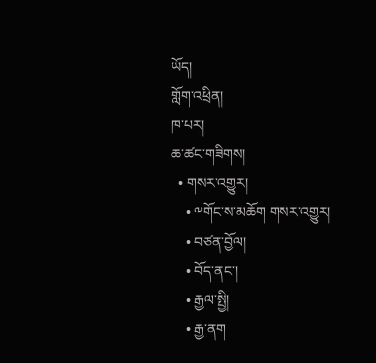ཡོད།
གློག་འཕྲིན།
ཁ་པར།
ཆ་ཚང་གཟིགས།
  • གསར་འགྱུར།
    • ༸གོང་ས་མཆོག གསར་འགྱུར།
    • བཙན་བྱོལ།
    • བོད་ནང་།
    • རྒྱལ་སྤྱི།
    • རྒྱ་ནག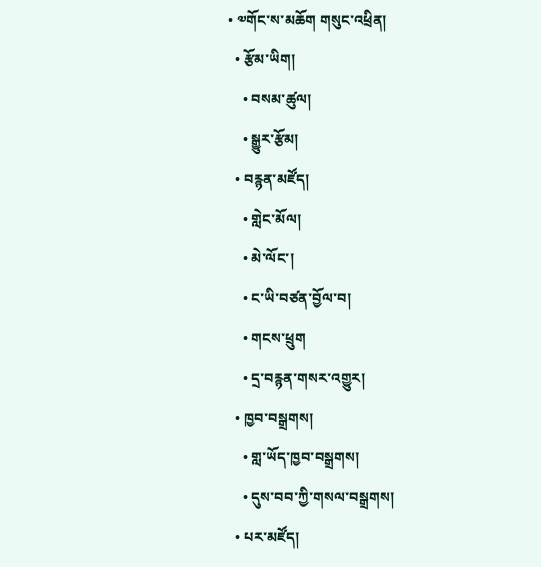• ༧གོང་ས་མཆོག གསུང་འཕྲིན།
  • རྩོམ་ཡིག།
    • བསམ་ཚུལ།
    • སྒྱུར་རྩོམ།
  • བརྙན་མཛོད།
    • གླེང་མོལ།
    • མེ་ལོང་།
    • ང་ཡི་བཙན་བྱོལ་བ།
    • གངས་ཕྲུག
    • དྲ་བརྙན་གསར་འགྱུར།
  • ཁྱབ་བསྒྲགས།
    • གླ་ཡོད་ཁྱབ་བསྒྲགས།
    • དུས་བབ་ཀྱི་གསལ་བསྒྲགས།
  • པར་མཛོད།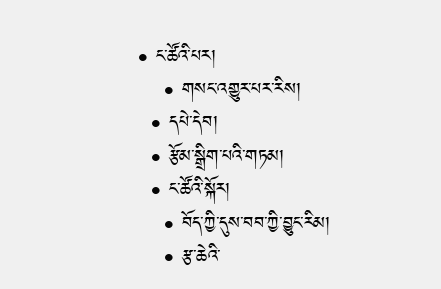• ང་ཚོའི་པར།
    • གསང་འགྱུར་པར་རིས།
  • དཔེ་དེབ།
  • རྩོམ་སྒྲིག་པའི་གཏམ།
  • ང་ཚོའི་སྐོར།
    • བོད་ཀྱི་དུས་བབ་ཀྱི་བྱུང་རིམ།
    • རྩ་ཆེའི་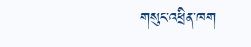གསུང་འཕྲིན་ཁག